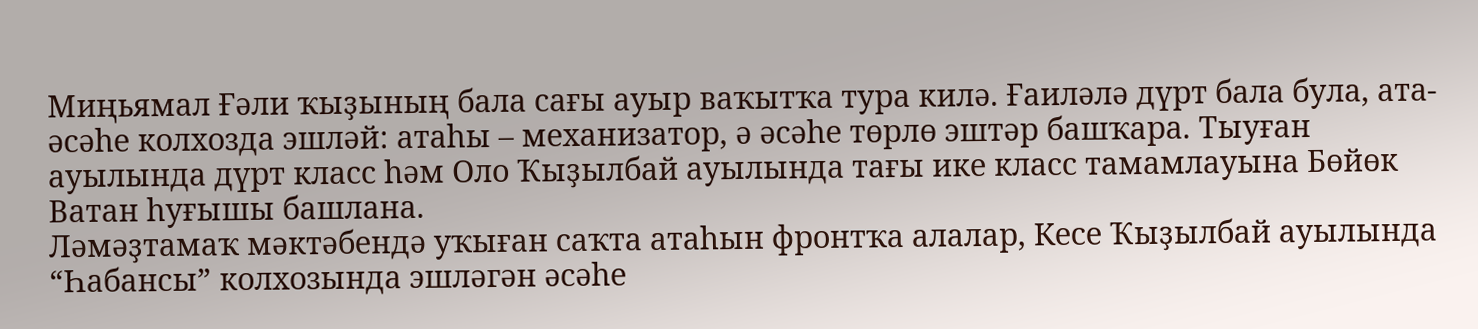Миңьямал Ғәли ҡыҙының бала сағы ауыр ваҡытҡа тура килә. Ғаиләлә дүрт бала була, ата-әсәһе колхозда эшләй: атаһы – механизатор, ә әсәһе төрлө эштәр башҡара. Тыуған ауылында дүрт класс һәм Оло Ҡыҙылбай ауылында тағы ике класс тамамлауына Бөйөк Ватан һуғышы башлана.
Ләмәҙтамаҡ мәктәбендә уҡыған саҡта атаһын фронтҡа алалар, Кесе Ҡыҙылбай ауылында “Һабансы” колхозында эшләгән әсәһе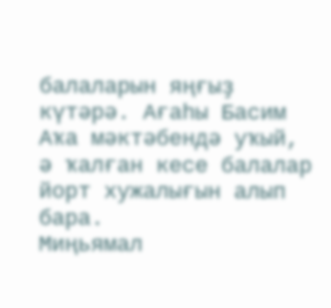балаларын яңғыҙ күтәрә. Ағаһы Басим Аҡа мәктәбендә уҡый, ә ҡалған кесе балалар йорт хужалығын алып бара.
Миңьямал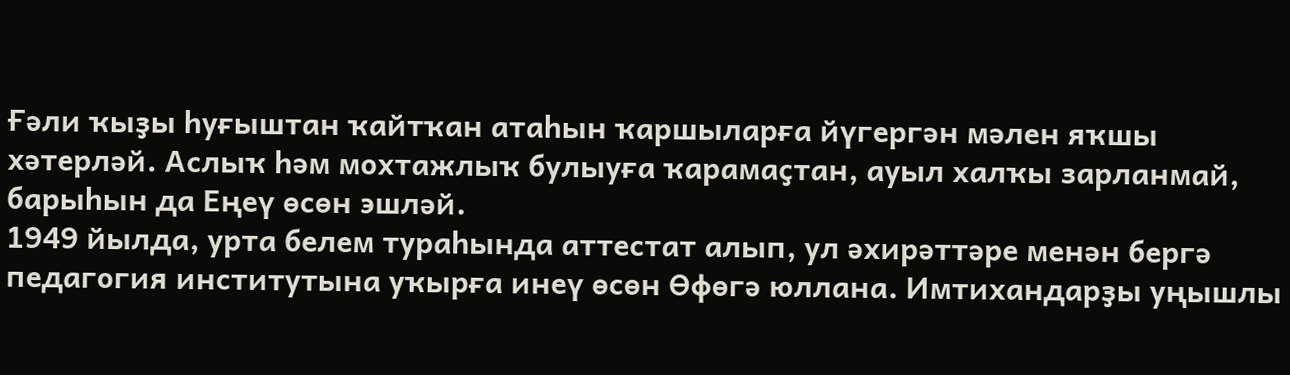Ғәли ҡыҙы һуғыштан ҡайтҡан атаһын ҡаршыларға йүгергән мәлен яҡшы хәтерләй. Аслыҡ һәм мохтажлыҡ булыуға ҡарамаҫтан, ауыл халҡы зарланмай, барыһын да Еңеү өсөн эшләй.
1949 йылда, урта белем тураһында аттестат алып, ул әхирәттәре менән бергә педагогия институтына уҡырға инеү өсөн Өфөгә юллана. Имтихандарҙы уңышлы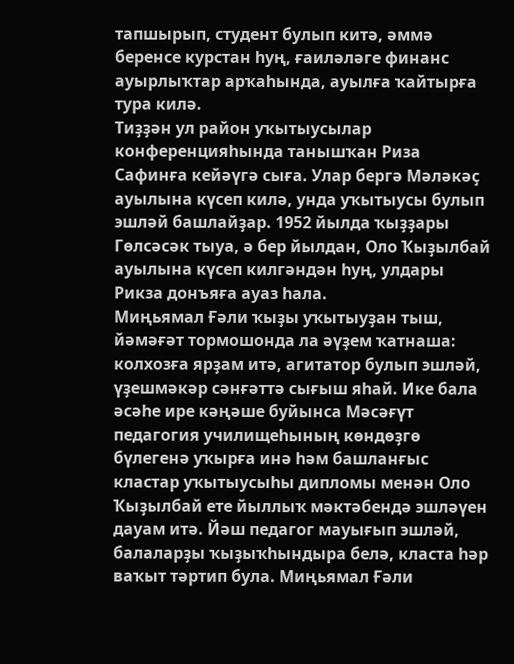тапшырып, студент булып китә, әммә беренсе курстан һуң, ғаиләләге финанс ауырлыҡтар арҡаһында, ауылға ҡайтырға тура килә.
Тиҙҙән ул район уҡытыусылар конференцияһында танышҡан Риза Сафинға кейәүгә сыға. Улар бергә Мәләкәҫ ауылына күсеп килә, унда уҡытыусы булып эшләй башлайҙар. 1952 йылда ҡыҙҙары Гөлсәсәк тыуа, ә бер йылдан, Оло Ҡыҙылбай ауылына күсеп килгәндән һуң, улдары Рикза донъяға ауаз һала.
Миңьямал Ғәли ҡыҙы уҡытыуҙан тыш, йәмәғәт тормошонда ла әүҙем ҡатнаша: колхозға ярҙам итә, агитатор булып эшләй, үҙешмәкәр сәнғәттә сығыш яһай. Ике бала әсәһе ире кәңәше буйынса Мәсәғүт педагогия училищеһының көндөҙгө бүлегенә уҡырға инә һәм башланғыс кластар уҡытыусыһы дипломы менән Оло Ҡыҙылбай ете йыллыҡ мәктәбендә эшләүен дауам итә. Йәш педагог мауығып эшләй, балаларҙы ҡыҙыҡһындыра белә, класта һәр ваҡыт тәртип була. Миңьямал Ғәли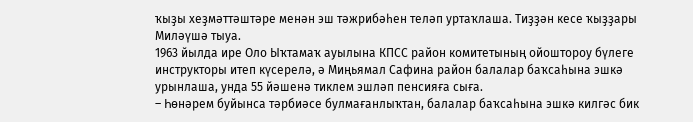ҡыҙы хеҙмәттәштәре менән эш тәжрибәһен теләп уртаҡлаша. Тиҙҙән кесе ҡыҙҙары Миләүшә тыуа.
1963 йылда ире Оло Ыҡтамаҡ ауылына КПСС район комитетының ойоштороу бүлеге инструкторы итеп күсерелә, ә Миңьямал Сафина район балалар баҡсаһына эшкә урынлаша, унда 55 йәшенә тиклем эшләп пенсияға сыға.
– Һөнәрем буйынса тәрбиәсе булмағанлыҡтан, балалар баҡсаһына эшкә килгәс бик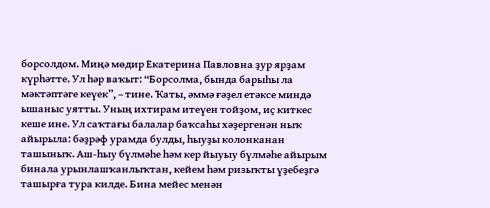борсолдом. Миңә мөдир Екатерина Павловна ҙур ярҙам күрһәтте. Ул һәр ваҡыт: “Борсолма, бында барыһы ла мәктәптәге кеүек”, – тине. Ҡаты, әммә ғәҙел етәксе миндә ышаныс уятты. Уның ихтирам итеүен тойҙом, иҫ киткес кеше ине. Ул саҡтағы балалар баҡсаһы хәҙергенән ныҡ айырыла: бәҙрәф урамда булды, һыуҙы колонканан ташыныҡ. Аш-һыу бүлмәһе һәм кер йыуыу бүлмәһе айырым бинала урынлашҡанлыҡтан, кейем һәм ризыҡты үҙебеҙгә ташырға тура килде. Бина мейес менән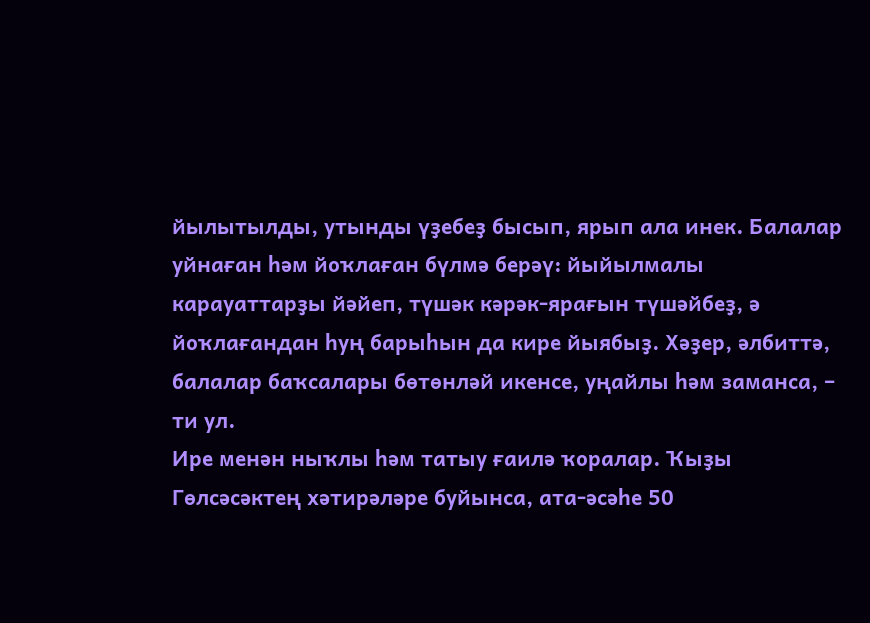йылытылды, утынды үҙебеҙ бысып, ярып ала инек. Балалар уйнаған һәм йоҡлаған бүлмә берәү: йыйылмалы карауаттарҙы йәйеп, түшәк кәрәк-ярағын түшәйбеҙ, ә йоҡлағандан һуң барыһын да кире йыябыҙ. Хәҙер, әлбиттә, балалар баҡсалары бөтөнләй икенсе, уңайлы һәм заманса, – ти ул.
Ире менән ныҡлы һәм татыу ғаилә ҡоралар. Ҡыҙы Гөлсәсәктең хәтирәләре буйынса, ата-әсәһе 50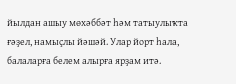йылдан ашыу мөхәббәт һәм татыулыҡта ғәҙел, намыҫлы йәшәй. Улар йорт һала, балаларға белем алырға ярҙам итә.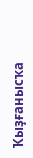Ҡыҙғанысҡа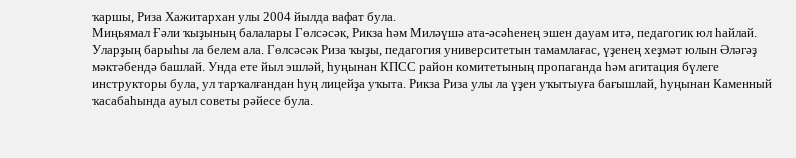ҡаршы, Риза Хажитархан улы 2004 йылда вафат була.
Миңьямал Ғәли ҡыҙының балалары Гөлсәсәк, Рикза һәм Миләүшә ата-әсәһенең эшен дауам итә, педагогик юл һайлай. Уларҙың барыһы ла белем ала. Гөлсәсәк Риза ҡыҙы, педагогия университетын тамамлағас, үҙенең хеҙмәт юлын Әләгәҙ мәктәбендә башлай. Унда ете йыл эшләй, һуңынан КПСС район комитетының пропаганда һәм агитация бүлеге инструкторы була, ул тарҡалғандан һуң лицейҙа уҡыта. Рикза Риза улы ла үҙен уҡытыуға бағышлай, һуңынан Каменный ҡасабаһында ауыл советы рәйесе була.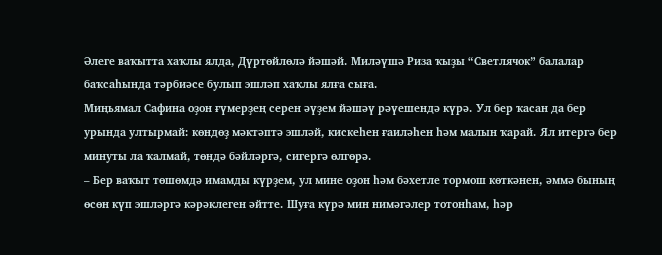Әлеге ваҡытта хаҡлы ялда, Дүртөйлөлә йәшәй. Миләүшә Риза ҡыҙы “Светлячок” балалар баҡсаһында тәрбиәсе булып эшләп хаҡлы ялға сыға.
Миңьямал Сафина оҙон ғүмерҙең серен әүҙем йәшәү рәүешендә күрә. Ул бер ҡасан да бер урында ултырмай: көндөҙ мәктәптә эшләй, кискеһен ғаиләһен һәм малын ҡарай. Ял итергә бер минуты ла ҡалмай, төндә бәйләргә, сигергә өлгөрә.
– Бер ваҡыт төшөмдә имамды күрҙем, ул мине оҙон һәм бәхетле тормош көткәнен, әммә бының өсөн күп эшләргә кәрәклеген әйтте. Шуға күрә мин нимәгәлер тотонһам, һәр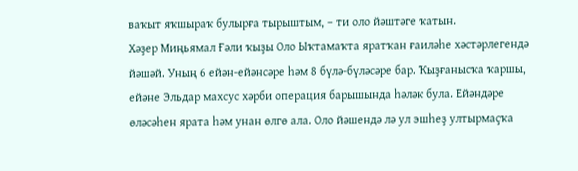ваҡыт яҡшыраҡ булырға тырыштым, – ти оло йәштәге ҡатын.
Хәҙер Миңьямал Ғәли ҡыҙы Оло Ыҡтамаҡта яратҡан ғаиләһе хәстәрлегендә йәшәй. Уның 6 ейән-ейәнсәре һәм 8 бүлә-бүләсәре бар. Ҡыҙғанысҡа ҡаршы, ейәне Эльдар махсус хәрби операция барышында һәләк була. Ейәндәре өләсәһен ярата һәм унан өлгө ала. Оло йәшендә лә ул эшһеҙ ултырмаҫҡа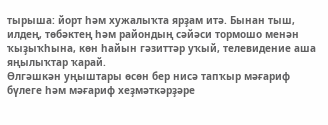тырыша: йорт һәм хужалыҡта ярҙам итә. Бынан тыш, илдең, төбәктең һәм райондың сәйәси тормошо менән ҡыҙыҡһына, көн һайын гәзиттәр уҡый, телевидение аша яңылыҡтар ҡарай.
Өлгәшкән уңыштары өсөн бер нисә тапҡыр мәғариф бүлеге һәм мәғариф хеҙмәткәрҙәре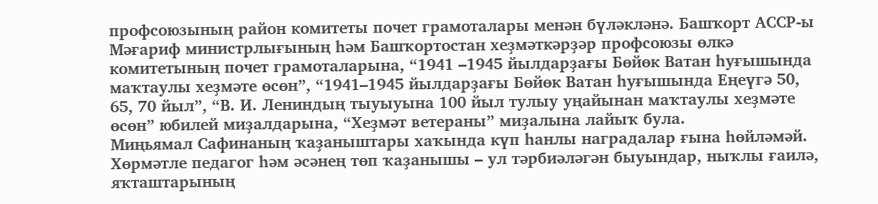профсоюзының район комитеты почет грамоталары менән бүләкләнә. Башҡорт АССР-ы Мәғариф министрлығының һәм Башҡортостан хеҙмәткәрҙәр профсоюзы өлкә комитетының почет грамоталарына, “1941 –1945 йылдарҙағы Бөйөк Ватан һуғышында маҡтаулы хеҙмәте өсөн”, “1941–1945 йылдарҙағы Бөйөк Ватан һуғышында Еңеүгә 50, 65, 70 йыл”, “В. И. Лениндың тыуыуына 100 йыл тулыу уңайынан маҡтаулы хеҙмәте өсөн” юбилей миҙалдарына, “Хеҙмәт ветераны” миҙалына лайыҡ була.
Миңьямал Сафинаның ҡаҙаныштары хаҡында күп һанлы наградалар ғына һөйләмәй. Хөрмәтле педагог һәм әсәнең төп ҡаҙанышы – ул тәрбиәләгән быуындар, ныҡлы ғаилә, яҡташтарының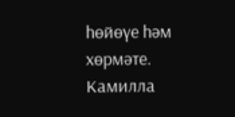һөйөүе һәм хөрмәте.
Камилла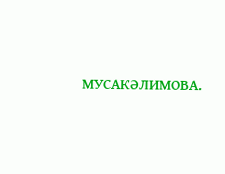МУСАКӘЛИМОВА.